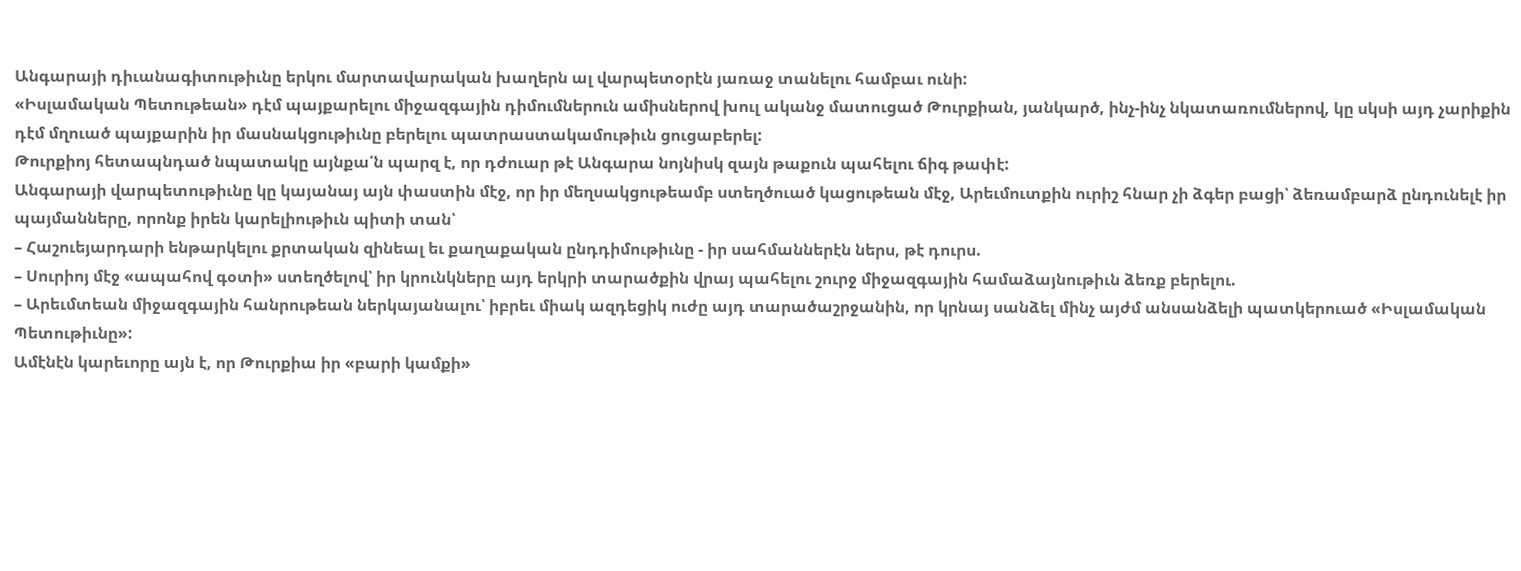Անգարայի դիւանագիտութիւնը երկու մարտավարական խաղերն ալ վարպետօրէն յառաջ տանելու համբաւ ունի:
«Իսլամական Պետութեան» դէմ պայքարելու միջազգային դիմումներուն ամիսներով խուլ ականջ մատուցած Թուրքիան, յանկարծ, ինչ-ինչ նկատառումներով, կը սկսի այդ չարիքին դէմ մղուած պայքարին իր մասնակցութիւնը բերելու պատրաստակամութիւն ցուցաբերել:
Թուրքիոյ հետապնդած նպատակը այնքա՛ն պարզ է, որ դժուար թէ Անգարա նոյնիսկ զայն թաքուն պահելու ճիգ թափէ:
Անգարայի վարպետութիւնը կը կայանայ այն փաստին մէջ, որ իր մեղսակցութեամբ ստեղծուած կացութեան մէջ, Արեւմուտքին ուրիշ հնար չի ձգեր բացի՝ ձեռամբարձ ընդունելէ իր պայմանները, որոնք իրեն կարելիութիւն պիտի տան՝
– Հաշուեյարդարի ենթարկելու քրտական զինեալ եւ քաղաքական ընդդիմութիւնը - իր սահմաններէն ներս, թէ դուրս.
– Սուրիոյ մէջ «ապահով գօտի» ստեղծելով՝ իր կրունկները այդ երկրի տարածքին վրայ պահելու շուրջ միջազգային համաձայնութիւն ձեռք բերելու.
– Արեւմտեան միջազգային հանրութեան ներկայանալու՝ իբրեւ միակ ազդեցիկ ուժը այդ տարածաշրջանին, որ կրնայ սանձել մինչ այժմ անսանձելի պատկերուած «Իսլամական Պետութիւնը»:
Ամէնէն կարեւորը այն է, որ Թուրքիա իր «բարի կամքի»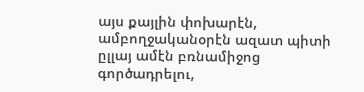այս քայլին փոխարէն, ամբողջականօրէն ազատ պիտի ըլլայ ամէն բռնամիջոց գործադրելու,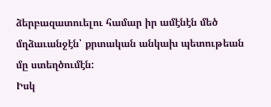ձերբազատուելու համար իր ամէնէն մեծ մղձաւանջէն՝ քրտական անկախ պետութեան մը ստեղծումէն:
Իսկ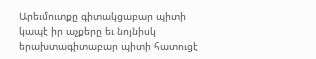Արեւմուտքը գիտակցաբար պիտի կապէ իր աչքերը եւ նոյնիսկ երախտագիտաբար պիտի հատուցէ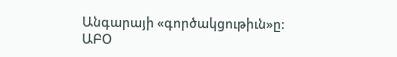Անգարայի «գործակցութիւն»ը:
ԱԲՕ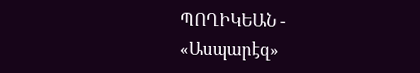ՊՈՂԻԿԵԱՆ - «Ասպարէզ»